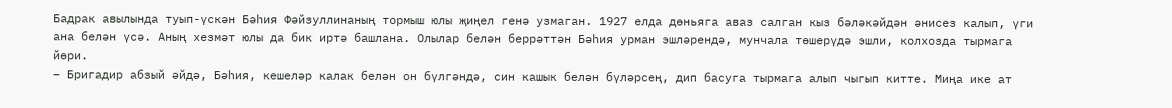Бадрак авылында туып-үскән Бәһия Фәйзуллинаның тормыш юлы җиңел генә узмаган. 1927 елда дөньяга аваз салган кыз бәләкәйдән әнисез калып, үги ана белән үсә. Аның хезмәт юлы да бик иртә башлана. Олылар белән беррәттән Бәһия урман эшләрендә, мунчала төшерүдә эшли, колхозда тырмага йөри.
– Бригадир абзый әйдә, Бәһия, кешеләр калак белән он бүлгәндә, син кашык белән бүләрсең, дип басуга тырмага алып чыгып китте. Миңа ике ат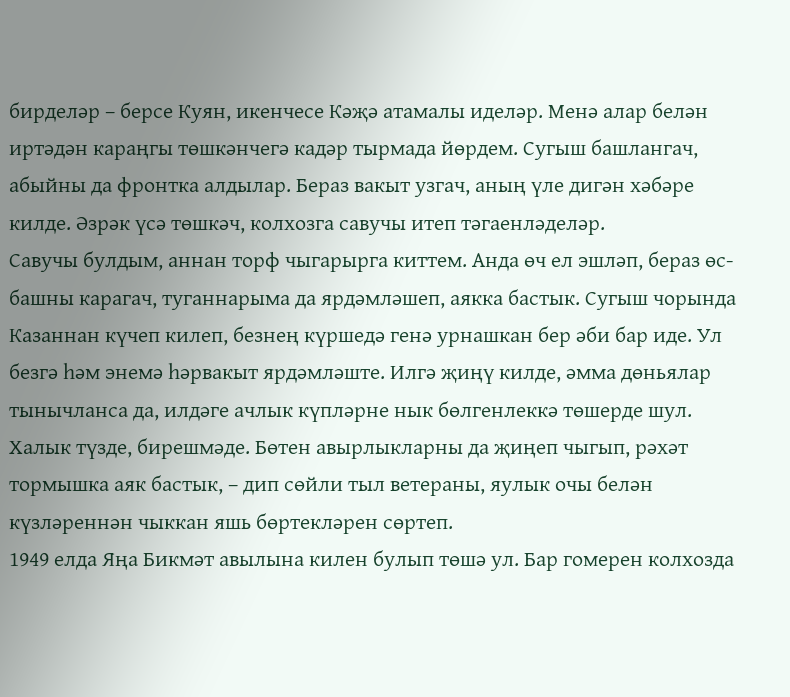бирделәр – берсе Куян, икенчесе Кәҗә атамалы иделәр. Менә алар белән иртәдән караңгы төшкәнчегә кадәр тырмада йөрдем. Сугыш башлангач, абыйны да фронтка алдылар. Бераз вакыт узгач, аның үле дигән хәбәре килде. Әзрәк үсә төшкәч, колхозга савучы итеп тәгаенләделәр.
Савучы булдым, аннан торф чыгарырга киттем. Анда өч ел эшләп, бераз өс-башны карагач, туганнарыма да ярдәмләшеп, аякка бастык. Сугыш чорында Казаннан күчеп килеп, безнең күршедә генә урнашкан бер әби бар иде. Ул безгә һәм энемә һәрвакыт ярдәмләште. Илгә җиңү килде, әмма дөньялар тынычланса да, илдәге ачлык күпләрне нык бөлгенлеккә төшерде шул. Халык түзде, бирешмәде. Бөтен авырлыкларны да җиңеп чыгып, рәхәт тормышка аяк бастык, – дип сөйли тыл ветераны, яулык очы белән күзләреннән чыккан яшь бөртекләрен сөртеп.
1949 елда Яңа Бикмәт авылына килен булып төшә ул. Бар гомерен колхозда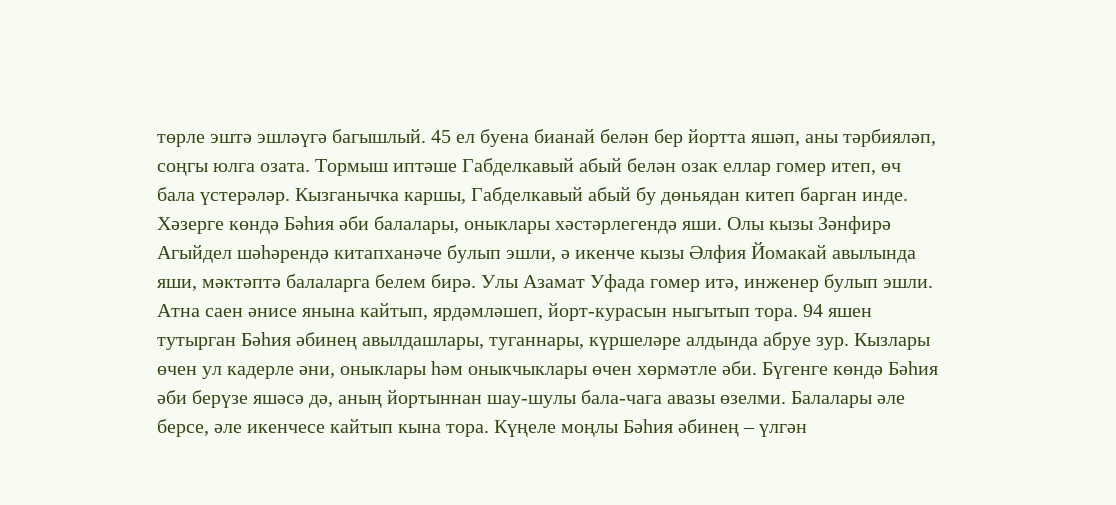төрле эштә эшләүгә багышлый. 45 ел буена бианай белән бер йортта яшәп, аны тәрбияләп, соңгы юлга озата. Тормыш иптәше Габделкавый абый белән озак еллар гомер итеп, өч бала үстерәләр. Кызганычка каршы, Габделкавый абый бу дөньядан китеп барган инде.
Хәзерге көндә Бәһия әби балалары, оныклары хәстәрлегендә яши. Олы кызы Зәнфирә Агыйдел шәһәрендә китапханәче булып эшли, ә икенче кызы Әлфия Йомакай авылында яши, мәктәптә балаларга белем бирә. Улы Азамат Уфада гомер итә, инженер булып эшли. Атна саен әнисе янына кайтып, ярдәмләшеп, йорт-курасын ныгытып тора. 94 яшен тутырган Бәһия әбинең авылдашлары, туганнары, күршеләре алдында абруе зур. Кызлары өчен ул кадерле әни, оныклары һәм оныкчыклары өчен хөрмәтле әби. Бүгенге көндә Бәһия әби берүзе яшәсә дә, аның йортыннан шау-шулы бала-чага авазы өзелми. Балалары әле берсе, әле икенчесе кайтып кына тора. Күңеле моңлы Бәһия әбинең – үлгән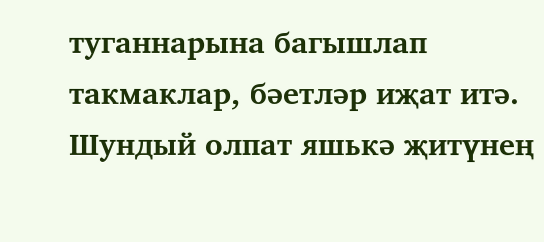туганнарына багышлап такмаклар, бәетләр иҗат итә. Шундый олпат яшькә җитүнең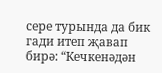сере турында да бик гади итеп җавап бирә: “Кечкенәдән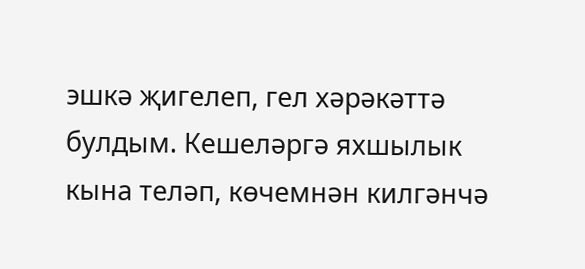эшкә җигелеп, гел хәрәкәттә булдым. Кешеләргә яхшылык кына теләп, көчемнән килгәнчә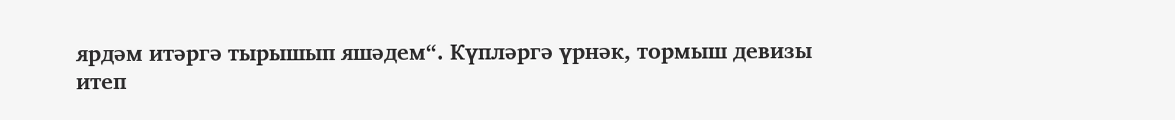ярдәм итәргә тырышып яшәдем“. Күпләргә үрнәк, тормыш девизы итеп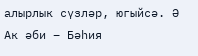алырлык сүзләр, югыйсә. Ә Ак әби – Бәһия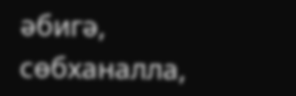әбигә, сөбханалла,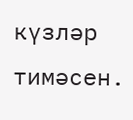күзләр тимәсен.